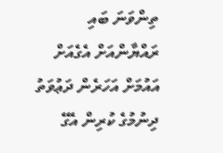ތިންވަނަ ބައި
ރައްޔާންއަށް އެގެއަށް އައުމަށް އަހަރެން ދަޢުވަތު ދިނުމުގެ ކުރިން އެގޭ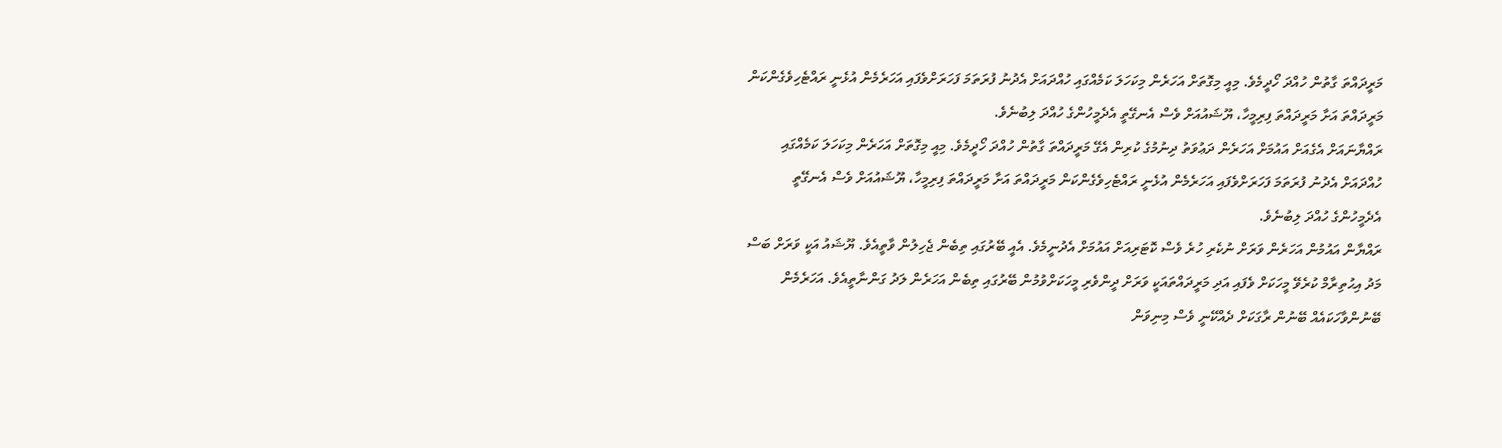މަރީދައްތަ ގާތުން ހުއްދަ ހޯދީމެވެ. މިއީ މިގޮތަށް އަހަރެން މިކަހަލަ ކަމެއްގައި ހުއްދައަށް އެދުނު ފުރަތަމަ ފަހަރަށްވެފައި އަހަރެމެން އުޅެނީ ރައްޓެހިވެގެންކަން މަރީދައްތަ އަށާ މަރީދައްތަ ފިރިމީހާ، ޔޫޝައުއަށް ވެސް އެނގޭތީ އެދެމީހުންގެ ހުއްދަ ލިބުނެވެ.
ރައްޔާނައަށް އެގެއަށް އައުމަށް އަހަރެން ދަޢުވަތު ދިނުމުގެ ކުރިން އެގޭ މަރީދައްތަ ގާތުން ހުއްދަ ހޯދީމެވެ. މިއީ މިގޮތަށް އަހަރެން މިކަހަލަ ކަމެއްގައި ހުއްދައަށް އެދުނު ފުރަތަމަ ފަހަރަށްވެފައި އަހަރެމެން އުޅެނީ ރައްޓެހިވެގެންކަން މަރީދައްތަ އަށާ މަރީދައްތަ ފިރިމީހާ، ޔޫޝައުއަށް ވެސް އެނގޭތީ އެދެމީހުންގެ ހުއްދަ ލިބުނެވެ.
ރައްޔާން އައުމުން އަހަރެން ވަރަށް ނުކެރި ހުރެ ވެސް ކޮޓަރިއަށް އައުމަށް އެދުނީމެވެ. އެއީ ބޭރުގައި ތިބެން ޖެހިލުން ވާތީއެވެ. ޔޫޝައު އަކީ ވަރަށް ބަސް މަދު އިޙުތިރާމް ކުރެވޭ މީހަކަށް ވެފައި އަދި މަރީދައްތައަކީ ވަރަށް ދީންވެރި މީހަކަށްވުމުން ބޭރުގައި ތިބެން އަހަރެން ލަދު ގަންނާތީއެވެ. އަހަރެމެން ބޭނުންވާހަކައެއް ބޭނުން ރާގަކަށް ދެއްކޭނީ ވެސް މިނިވަން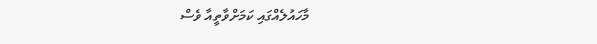މާހައުލެއްގައި ކަމަށްވާތީއާ ވެސް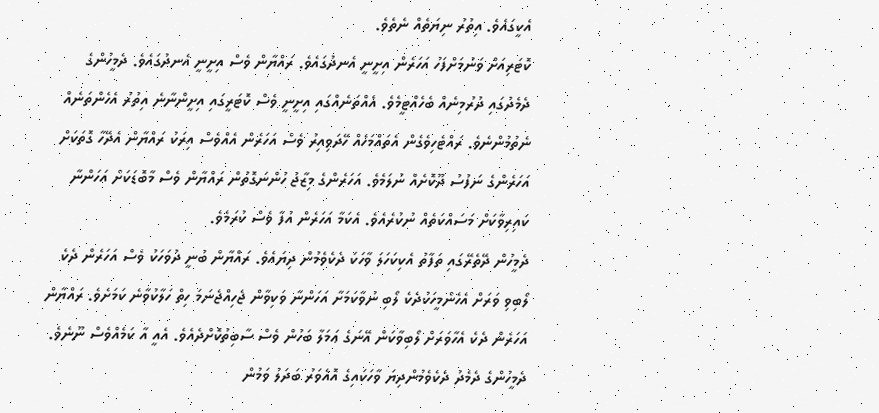އެކީގައެވެ. އިތުރު ނިޔަތެއް ނެތެވެ.
ކޮޓަރިއަށް ވަނުމަށްފަހު އަހަރެން އިށީނީ އެނދުގައެވެ. ރައްޔާން ވެސް އިށީނީ އެނދުގައެވެ. ދެމީހުންގެ ދެމެދުގައި ދުރުމިނެއް ބެހެއްޓީމެވެ. އެއްތަނެއްގައި އިށީނީ ވެސް ކޮޓަރީގައި އިށީންނާނެ އިތުރު އެހެންތަނެއް ނެތުމުންނެވެ. ރައްޓެހިވެގެން އެތައްމަހެއް ހޭދަވިއިރު ވެސް އަހަރެން އެއްވެސް އިރަކު ރައްޔާން އެދޭހާ ގޮތަކަށް އަހަރެންގެ ނަފުސު ދޫކޮށެއް ނުލަމެވެ. އަހަރެންގެ މިޒާޖު ހުންނަގޮތުން ރައްޔާން ވެސް މާބޮޑަކަށް އަހަންނާ ކައިރިވާކަށް މަސައްކަތެއް ނުކުރެއެވެ. އެކަމާ އަހަރެން އުފާ ވެސް ކުރަމެވެ.
ދެމީހުން ދޭތެރޭގައި ތަފާތު އެކިކަހަލަ ވާހަކަ ދެކެވެމުން ދިޔައެވެ. ރައްޔާން ބުނީ ދުވަހަކު ވެސް އަހަރެން ދެކެ ލޯބިވި ވަރަށް އެހެންމީހަކުދެކެ ލޯބި ނުވާކަމަށާ އަހަންނާ ވަކިވާން ޖެހިއްޖެނަމަ ހިތް ހަލާކުވާނެ ކަމަށެވެ. ރައްޔާން އަހަރެން ދެކެ އެހާވަރަށް ލޯބިވާކަން އޭނަގެ ޢަމަލާ ބަހުން ވެސް ސާބިތުކޮށްދެއެވެ. އެއީ އާ ކަމެއްވެސް ނޫނެވެ.
ދެމީހުންގެ ދެމެދު ދެކެވެމުންދިޔަ ވާހަކައިގެ އޮއެވަރު ބަދަލު ވަމުން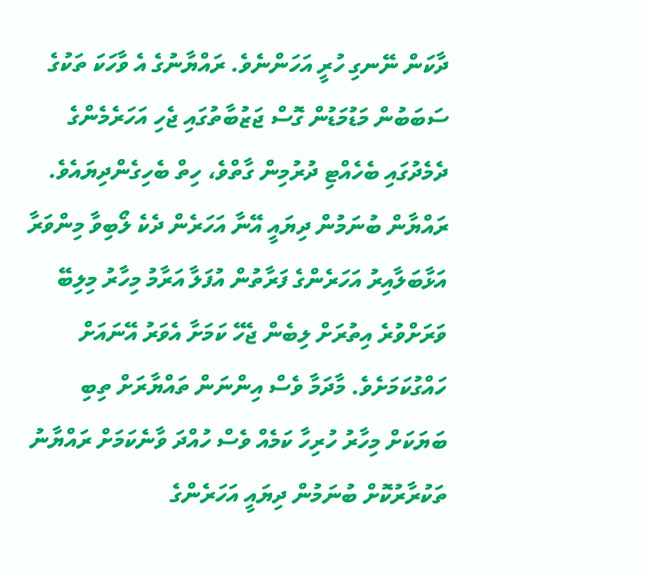ދާކަން ނޭނގި ހުރީ އަހަންނެވެ. ރައްޔާނުގެ އެ ވާހަކަ ތަކުގެ ސަބަބުން މަޑުމަޑުން ގޮސް ޖަޒުބާތުގައި ޖެހި އަހަރެމެންގެ ދެމެދުގައި ބެހެއްޓި ދުރުމިން ގާތްވެ، ހިތް ބެހިގެންދިޔައެވެ. ރައްޔާން ބުނަމުން ދިޔައީ އޭނާ އަހަރެން ދެކެ ލޯބިވާ މިންވަރާ އަޅާބަލާއިރު އަހަރެންގެ ފަރާތުން އުފަލާ އަރާމު މިހާރު މިލިބޭ ވަރަށްވުރެ އިތުރަށް ލިބެން ޖެހޭ ކަމަށާ އެވަރު އޭނައަށް ހައްގުކަމަށެވެ. މާދަމާ ވެސް އިންނަން ތައްޔާރަށް ތިބި ބަޔަކަށް މިހާރު ހުރިހާ ކަމެއް ވެސް ހުއްދަ ވާނެކަމަށް ރައްޔާނު ތަކުރާރުކޮށް ބުނަމުން ދިޔައީ އަހަރެންގެ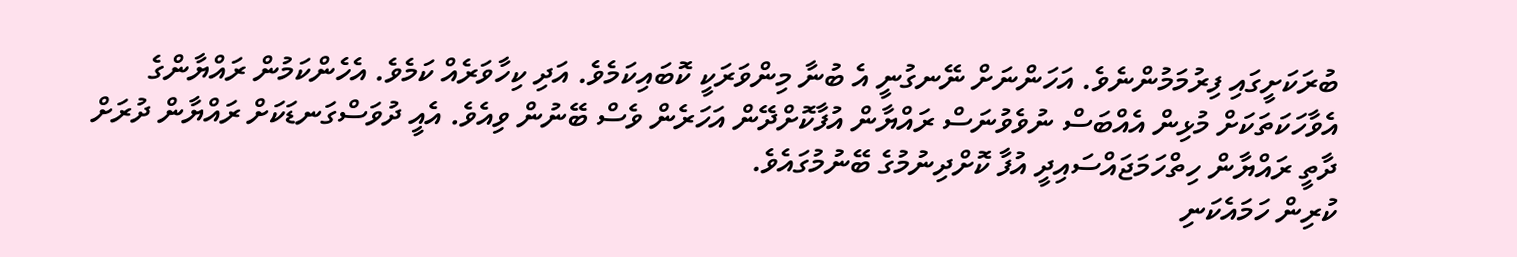ބުރަކަށީގައި ފިރުމަމުންނެވެ. އަހަންނަށް ނޭނގުނީ އެ ބުނާ މިންވަރަކީ ކޮބައިކަމެވެ. އަދި ކިހާވަރެއް ކަމެވެ. އެހެންކަމުން ރައްޔާންގެ އެވާހަކަތަކަށް މުޅިން އެއްބަސް ނުވެވުނަސް ރައްޔާން އުފާކޮށްދޭން އަހަރެން ވެސް ބޭނުން ވިއެވެ. އެއީ ދުވަސްގަނޑަކަށް ރައްޔާން ދުރަށް ދާތީ ރައްޔާން ހިތްހަމަޖައްސައިދީ އުފާ ކޮށްދިނުމުގެ ބޭނުމުގައެވެ.
ކުރިން ހަމައެކަނި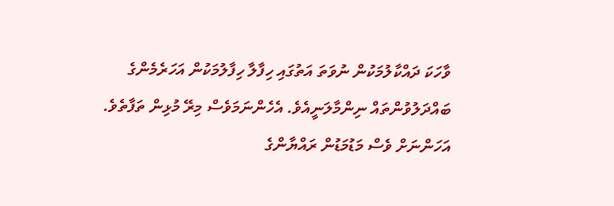ވާހަކަ ދައްކާލުމަކުން ނުވަތަ އަތުގައި ހިފާލާ ހިފާލުމަކުން އަހަރެމެންގެ ބައްދަލުވުންތައް ނިންމާލަނީއެވެ. އެހެންނަމަވެސް މިރޭ މުޅިން ތަފާތެވެ. އަހަންނަށް ވެސް މަޑުމަޑުން ރައްޔާންގެ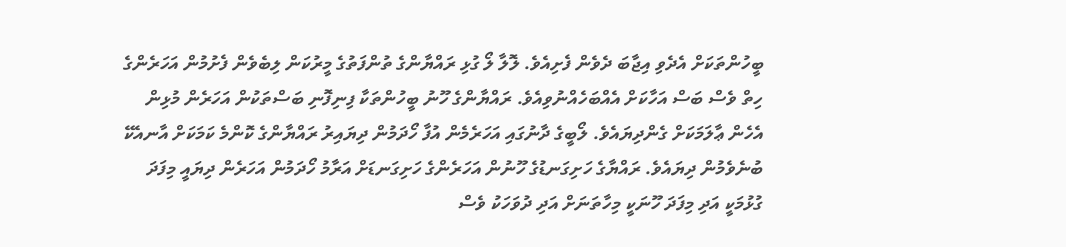ބީހުންތަކަށް އެދެވި އިޖާބަ ދެވެން ފެށިއެވެ. ލޮލާ ލޯ ގުޅި ރައްޔާންގެ ތުންފަތުގެ މީރުކަން ލިބެވެން ފެށުމުން އަހަރެންގެ ހިތް ވެސް ބަސް އަހާކަށް އެއްބަހެއްނުވިއެވެ. ރައްޔާންގެ ހޫނު ބީހުންތަކާ ފިނިފޮނި ބަސްތަކުން އަހަރެން މުޅިން އެހެން ޢާލަމަކަށް ގެންދިޔައެވެ. ލޯބީގެ ދާނުގައި އަހަރެމެން އުފާ ހޯދަމުން ދިޔައިރު ރައްޔާންގެ ކޮންމެ ކަމަކަށް އާނއެކޭ ބުނެވެމުން ދިޔައެވެ. ރައްޔާގެ ހަށިގަނޑުގެ ހޫނުން އަހަރެންގެ ހަށިގަނޑަށް އަރާމު ހޯދަމުން އަހަރެން ދިޔައީ މިފަދަ ގުޅުމަކީ އަދި މިފަދަ ހޫނަކީ މިހާތަނަށް އަދި ދުވަހަކު ވެސް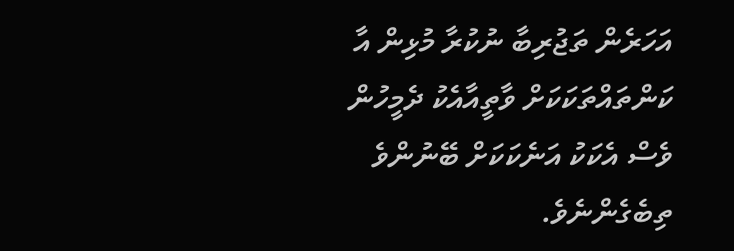އަހަރެން ތަޖުރިބާ ނުކުރާ މުޅިން އާ ކަންތައްތަކަކަށް ވާތީއާއެކު ދެމީހުން ވެސް އެކަކު އަނެކަކަށް ބޭނުންވެ ތިބެގެންނެވެ.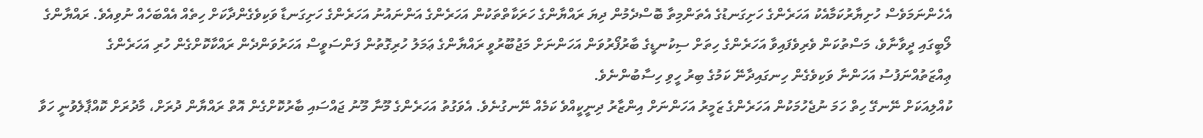އެހެންނަމަވެސް ހުށިޔާރުކަމާއެކު އަހަރެންގެ ހަށިގަނޑުގެ އެތަންމިތާ ބޮސްދެމުން ދިޔަ ރައްޔާންގެ ހަރަކާތްތަކުން އަހަރެންގެ އަންނައުނު އަހަރެންގެ ހަށިގަނޑާ ވަކިވެގެންދާކަށް ހިތެއް އެއްބަހެއް ނުވިއެވެ. ރައްޔާންގެ ލޯބީގައި ދީވާނާވެ، މަސްތުކަން ވެރިވެފައިވާ އަހަރެންގެ ހިތަށް ސިކުނޑީގެ ބާރުފޯރުވަން އަހަންނަށް މަޖުބޫރުވީ ރައްޔާންގެ ޢަމަލު ހުރިގޮތުން ފަންސަވީސް އަހަރުވަންދެން ރައްކާކޮށްގެން ހުރި އަހަރެންގެ ޢިއްޒަތުއްނަފުސު އަހަންނާ ވަކިވެގެން ހިނގައިދާނޭ ކަމުގެ ބިރު ހީވި ހިސާބުންނެވެ.
ކުއްލިއަކަށް ނޭނގޭ ހިތް ހަމަ ނުޖެހުމަކުން އަހަރެންގެ ޒަމީރު އަހަންނަށް އިންޒާރު ދިނީކީއްވެ ކަމެއް ނޭނގުނެވެ. އެވަގުތު އަހަރެންގެ މޫނާ މޫނު ޖައްސައި ބާރުކޮށްގެން އޮތް ރައްޔާން ދުރަށް، މާދުރަށް ކޮއްޕާލެވުނީ ހަވާ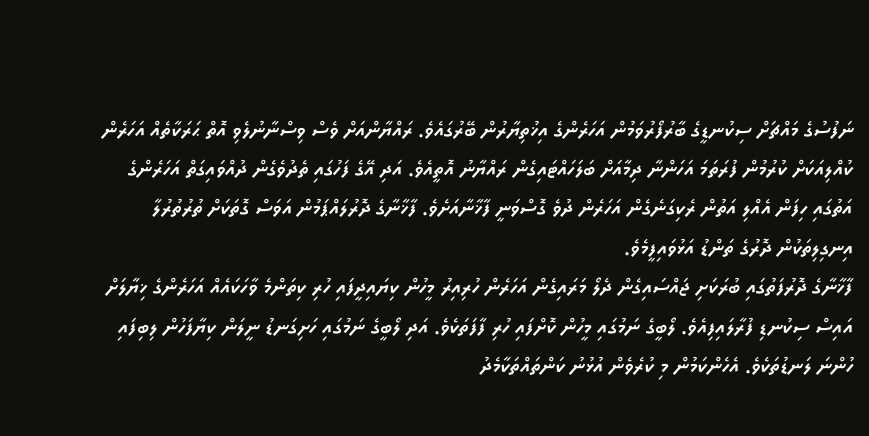ނަފުސުގެ މައްޗަށް ސިކުނޑީގެ ބާރުފޯރުވަމުން އަހަރެންގެ އިޚުތިޔާރުން ބޭރުގައެވެ. ރައްޔާންއަށް ވެސް ވިސްނާނުލެވި އޮތް ޙަރަކާތެއް އަހަރެން ކުއްލިއަކަށް ކުރުމުން ފުރަތަމަ އަހަންނާ ދިމާއަށް ބަލަހައްޓައިގެން ރައްޔާނު އޮތީއެވެ. އަދި އޭގެ ފަހުގައި ތެދުވެގެން ދުއްވައިގަތް އަހަރެންގެ އަތުގައި ހިފަން އެއްލި އަތުން ރެކިގަނެގެން އަހަރެން ދުވެ ގޮސްވަނީ ފާޚާނާއަށެވެ. ފާޚާނާގެ ދޮރުލައްޕަމުން އަވަސް ގޮތަކަށް ތުރުތުރުލާ އިނގިލިތަކުން ދޮރުގެ ތަންޑު އަޅުވައިފީމެވެ.
ފާޚާނާގެ ދޮރުފަތުގައި ބުރަކަށި ޖައްސައިގެން ދެލޯ މަރައިގެން އަހަރެން ހުރިއިރު މީހުން ކިޔައިދީފައި ހުރި ކިތަންމެ ވާހަކައެއް އަހަރެންގެ ޚިޔާލަށް އައިސް ސިކުނޑި ފުރާލައިފިއެވެ. ލޯބީގެ ނަމުގައި މީހުން ކޮށްފައި ހުރި ފާފަތަކެވެ. އަދި ލޯބީގެ ނަމުގައި ހަށިގަނޑު ނީލަން ކިޔާފަހުން ލިބިފައި ހުންނަ ލަނޑުތަކެވެ. އެހެންކަމުން މި ކުރެވެން އުޅުނު ކަންތައްތަކާމެދު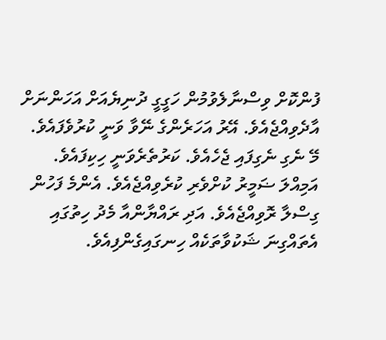ފުންކޮށް ވިސްނާލެވުމުން ހަގީގީ ދުނިޔެއަށް އަހަންނަށް އާދެވިއްޖެއެވެ. އޭރު އަހަރެންގެ ނޭވާ ވަނީ ކުރުވެފައެވެ. މޭ ނެގި ނެގިފައި ޖެހެއެވެ. ކަރުތެރެވަނީ ހިކިފައެވެ. އަމިއްލަ ޟަމީރު ކުށްވެރި ކުރެވިއްޖެއެވެ. އެންމެ ފަހުން ގިސްލާ ރޮވިއްޖެއެވެ. އަދި ރައްޔާންއާ މެދު ހިތުގައި އެތައްގިނަ ޝަކުވާތަކެއް ހިނގައިގެންފިއެވެ.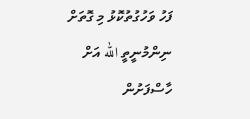ފަހު ވަހުގުތުކޮޅު މި ގޮތަށް ނިންމުނީތީ الله އަށް ހާސްފަށުން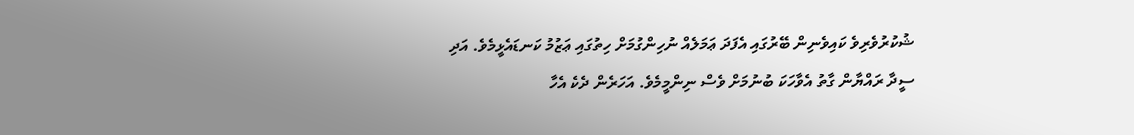ޝުކުރުވެރިވެ ކައިވެނިން ބޭރުގައި އެފަދަ ޢަމަލެއް ނުހިންގުމަށް ހިތުގައި ޢަޒުމު ކަނޑައެޅީމެވެ. އަދި ސީދާ ރައްޔާން ގާތު އެވާހަކަ ބުނުމަށް ވެސް ނިންމީމެވެ. އަހަރެން ދެކެ އެހާ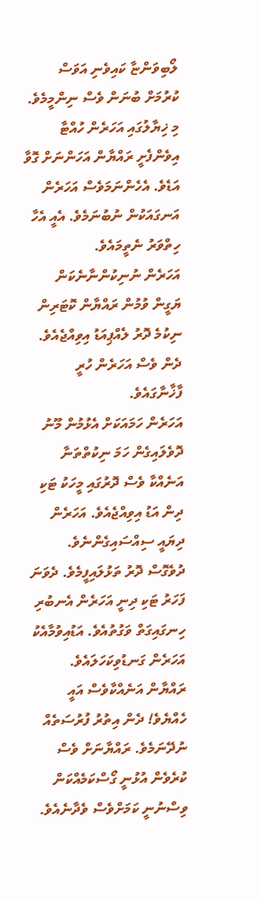ލޯބިވަންޏާ ކައިވެނި އަވަސް ކުރުމަށް ބުނަން ވެސް ނިންމީމެވެ. މި ޚިޔާލުގައި އަހަރެން ހުއްޓާ އިވެންފެށީ ރައްޔާން އަހަންނަށް ގޮވާ އަޑެވެ. އެހެންނަމަވެސް އަހަރެން އަނގައަކުން ނުބުނަމެވެ. އެއީ އެހާ ހިތްވަރު ނެތީމައެވެ.
އަހަރެން ނުނިކުންނާނެކަން ޔަގީން ވުމުން ރައްޔާން ކޮޓަރިން ނިކުމެ ދޮރު ލެއްޕިއަޑު އިވިއްޖެއެވެ. ދެން ވެސް އަހަރެން ހުރީ ފާޚާނާގައެވެ.
އަހަރެން ހަމައަކަށް އެޅުމުން މޫނު ދޮވެލައިގެން ހަމަ ނިކުތްތަނާ އަނެއްކާ ވެސް ދޮރުގައި މީހަކު ޓަކި ދިން އަޑު އިވިއްޖެއެވެ. އަހަރެން ދިޔައީ ސިއްސައިގެންނެވެ. ދުވެގޮސް ދޮރު ތަޅުލައިފީމެވެ. ދެވަނަ ފަހަރު ޓަކި ދިނީ އަހަރެން އެނބުރި ހިނގައިގަތް ވަގުތުއެވެ. އަޑުއިވުމާއެކު އަހަރެން ގަނޑުވިކަހަލައެވެ. ރައްޔާން އަނެއްކާވެސް އައީ ހެއްޔެވެ! ދެން އިތުރު ފުރުސަތެއް ނުދޭނަމެވެ. ރައްޔާނަށް ވެސް ކުރެވެން އުޅުނީ ގޯސްކަމެއްކަން ވިސްނުނީ ކަމަށްވެސް ވެދާނެއެވެ.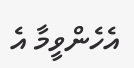އެހެންވީމާ އެ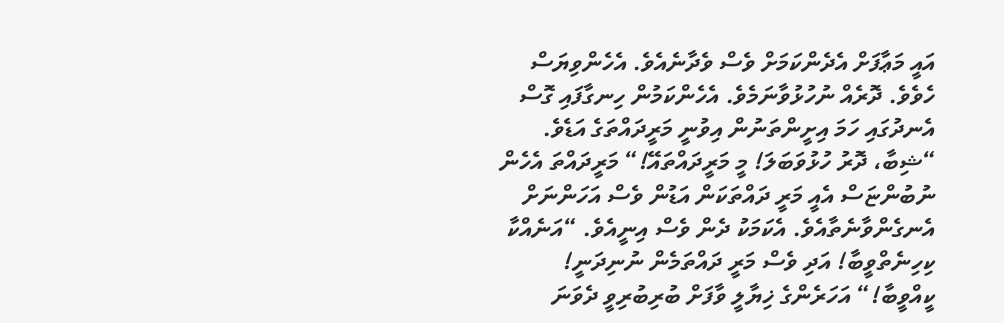އައީ މަޢާފަށް އެދެންކަމަށް ވެސް ވެދާނެއެވެ. އެހެންވިޔަސް ހެވެވެ. ދޮރެއް ނުހުޅުވާނަމެވެ. އެހެންކަމުން ހިނގާފައި ގޮސް އެނދުގައި ހަމަ އިށީންތަނުން އިވުނީ މަރީދައްތަގެ އަޑެވެ.
“ޝިބާ، ދޮރު ހުޅުވަބަލަ! މީ މަރީދައްތައޭ!“ މަރީދައްތަ އެހެން ނުބުންޏަސް އެއީ މަރީ ދައްތަކަން އަޑުން ވެސް އަހަންނަށް އެނގެންވާނެތާއެވެ. އެކަމަކު ދެން ވެސް އިނީއެވެ. “އަނެއްކާ ކިހިނެތްވީބާ! އަދި ވެސް މަރީ ދައްތަމެން ނުނިދަނީ! ކީއްވީބާ!“ އަހަރެންގެ ޚިޔާލީ ވާފަށް ބުރިބުރިވީ ދެވަނަ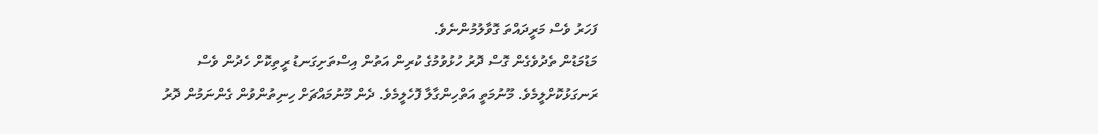ފަހަރު ވެސް މަރީދައްތަ ގޮވާލުމުންނެވެ.
މަޑުމަޑުން ތެދުވެގެން ގޮސް ދޮރު ހުޅުވުމުގެ ކުރިން އަތުން އިސްތަށިގަނޑު ރީތިކޮށް ހެދުން ވެސް ރަނގަޅުކޮށްލީމެވެ. މޫނުމަތީ އަތްހިންގާލާ ފޮހެލީމެވެ. ދެން މޫނުމައްޗަށް ހިނިތުންވުން ގެންނަމުން ދޮރު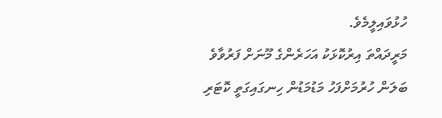ހުޅުވައިލީމެވެ.
މަރީދައްތަ އިރުކޮޅަކު އަހަރެންގެ މޫނަށް ފަރުވާވެ ބަލަން ހުރުމަށްފަހު މަޑުމަޑުން ހިނގައިގަތީ ކޮޓަރި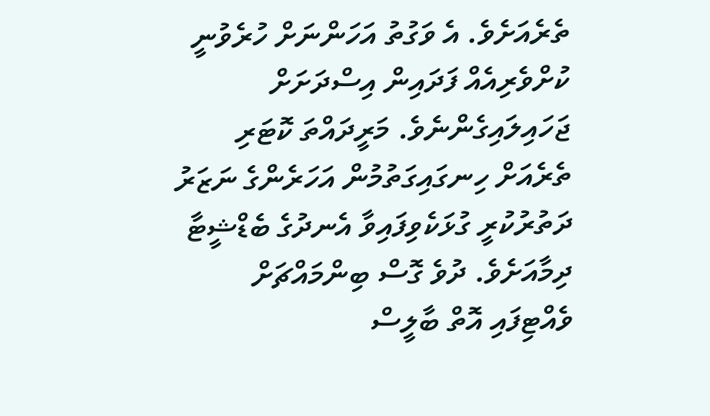ތެރެއަށެވެ. އެ ވަގުތު އަހަންނަށް ހުރެވުނީ ކުށްވެރިއެއް ފަދައިން އިސްދަށަށް ޖަހައިލައިގެންނެވެ. މަރީދައްތަ ކޮޓަރި ތެރެއަށް ހިނގައިގަތުމުން އަހަރެންގެ ނަޒަރު ދަތުރުކުރީ ގުޅަކެވިފައިވާ އެނދުގެ ބެޑްޝީޓާ ދިމާއަށެވެ. ދުވެ ގޮސް ބިންމައްޗަށް ވެއްޓިފައި އޮތް ބާލީސް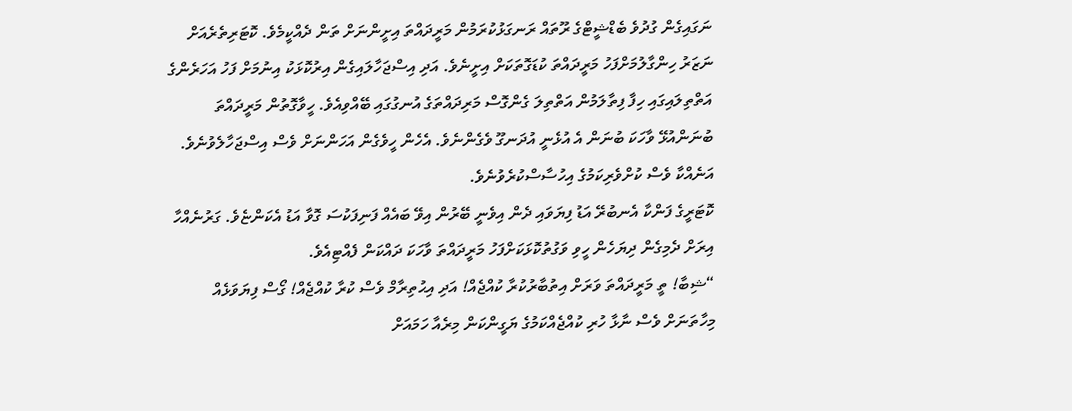ނަގައިގެން ގުދުވެ ބެޑްޝީޓްގެ ރޫތައް ރަނގަޅުކުރަމުން މަރީދައްތަ އިށީންނަށް ތަން ދެއްކީމެވެ. ކޮޓަރިތެރެއަށް ނަޒަރު ހިންގާލުމަށްފަހު މަރީދައްތަ ކުޑަގޮތަކަށް އިށީނެވެ. އަދި އިސްޖަހާލައިގެން އިރުކޮޅަކު އިނުމަށް ފަހު އަހަރެންގެ އަތްތިލައިގައި ހިފާ ފިތާލަމުން އަތްތިލަ ގެންގޮސް މަރިދައްތަގެ އުނގުގައި ބޭއްވިއެވެ. ހީވާގޮތުން މަރީދައްތަ ބުނަންއުޅޭ ވާހަކަ ބުނަން އެ އުޅެނީ އުދަނގޫ ވެގެންނެވެ. އެހެން ހީވެގެން އަހަންނަށް ވެސް އިސްޖަހާލެވުނެވެ. އަނެއްކާ ވެސް ކުށްވެރިކަމުގެ އިހުސާސްކުރެވުނެވެ.
ކޮޓަރީގެ ފަންކާ އެނބުރޭ އަޑު ފިޔަވައި ދެން އިވެނީ ބޭރުން އިވޭ ބައެއް ފަނިފަކުސަ ގޮވާ އަޑު އެކަންޏެވެ. ގަރުނެއްހާ އިރަށް ދެމިގެން ދިޔަހެން ހީވި ވަގުތުކޮޅަކަށްފަހު މަރީދައްތަ ވާހަކަ ދައްކަން ފެއްޓިއެވެ.
“ޝިބާ! ތީ މަރީދައްތަ ވަރަށް އިތުބާރުކުރާ ކުއްޖެއް! އަދި އިޙުތިރާމް ވެސް ކުރާ ކުއްޖެއް! ގޯސް ފިޔަވަޅެއް މިހާތަނަށް ވެސް ނާޅާ ހުރި ކުއްޖެއްކަމުގެ ޔަގީންކަން މިރެއާ ހަމައަށް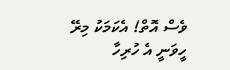ވެސް އޮތް! އެކަމަކު މިރޭ ހީވަނީ އެ ހުރިހާ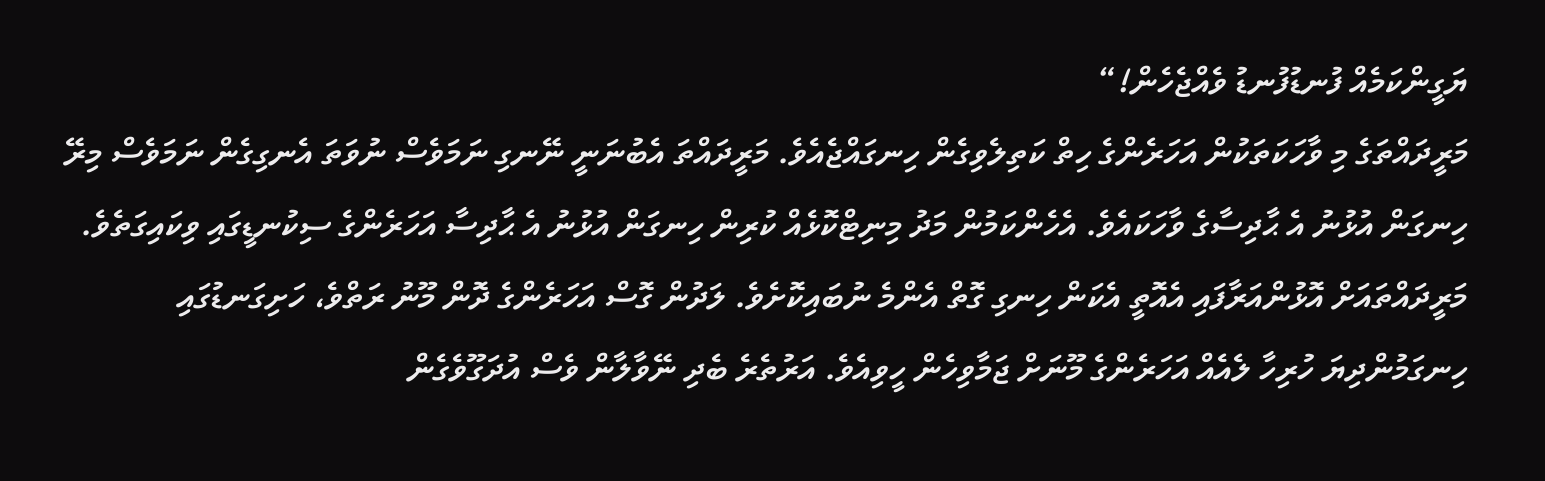ޔަގީންކަމެއް ފުނޑުފުނޑު ވެއްޖެހެން!“
މަރީދައްތަގެ މި ވާހަކަތަކުން އަހަރެންގެ ހިތް ކަތިލެވިގެން ހިނގައްޖެއެވެ. މަރީދައްތަ އެބުނަނީ ނޭނގި ނަމަވެސް ނުވަތަ އެނގިގެން ނަމަވެސް މިރޭ ހިނގަން އުޅުނު އެ ޙާދިސާގެ ވާހަކައެވެ. އެހެންކަމުން މަދު މިނިޓްކޮޅެއް ކުރިން ހިނގަން އުޅުނު އެ ޙާދިސާ އަހަރެންގެ ސިކުނޑީގައި ވިކައިގަތެވެ.
މަރީދައްތައަށް އޮޅުންއަރާފައި އެއޮތީ އެކަން ހިނގި ގޮތް އެންމެ ނުބައިކޮށެވެ. ލަދުން ގޮސް އަހަރެންގެ ދޮން މޫނު ރަތްވެ، ހަށިގަނޑުގައި ހިނގަމުންދިޔަ ހުރިހާ ލެއެއް އަހަރެންގެ މޫނަށް ޖަމާވިހެން ހީވިއެވެ. އަރުތެރެ ބެދި ނޭވާލާން ވެސް އުދަގޫވެގެން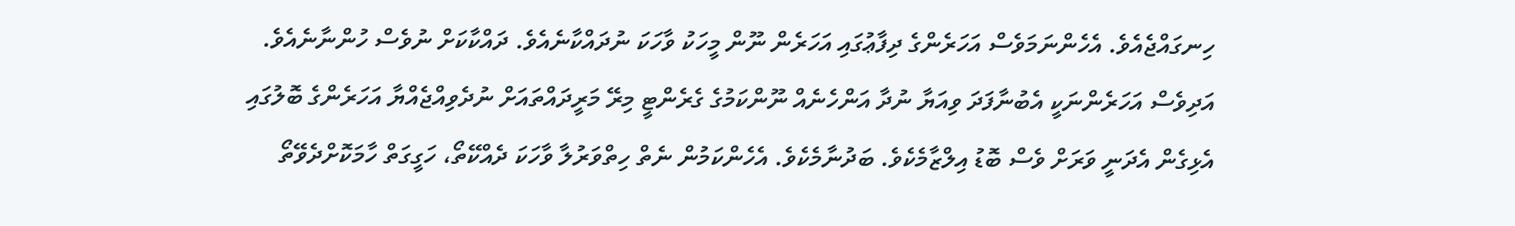ހިނގައްޖެއެވެ. އެހެންނަމަވެސް އަހަރެންގެ ދިފާޢުގައި އަހަރެން ނޫން މީހަކު ވާހަކަ ނުދައްކާނެއެވެ. ދައްކާކަށް ނުވެސް ހުންނާނެއެވެ. އަދިވެސް އަހަރެންނަކީ އެބުނާފަދަ ވިއަޔާ ނުދާ އަންހެނެއް ނޫންކަމުގެ ގެރެންޓީ މިރޭ މަރީދައްތައަށް ނުދެވިއްޖެއްޔާ އަހަރެންގެ ބޮލުގައި އެޅިގެން އެދަނީ ވަރަށް ވެސް ބޮޑު އިލްޒާމެކެވެ. ބަދުނާމެކެވެ. އެހެންކަމުން ނެތް ހިތްވަރުލާ ވާހަކަ ދެއްކޭތޯ، ހަގީގަތް ހާމަކޮށްދެވޭތޯ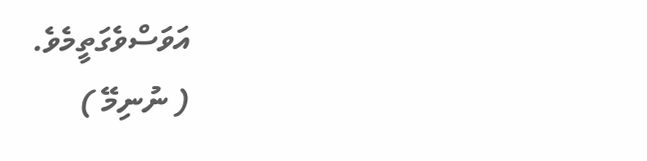އަވަސްވެގަތީމެވެ.
( ނުނިމޭ )